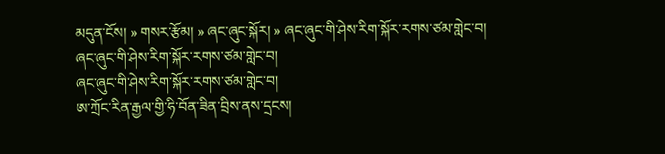མདུན་ངོས། » གསར་རྩོམ། » ཞང་ཞུང་སྐོར། » ཞང་ཞུང་གི་ཤེས་རིག་སྐོར་རགས་ཙམ་གླེང་བ།
ཞང་ཞུང་གི་ཤེས་རིག་སྐོར་རགས་ཙམ་གླེང་བ།
ཞང་ཞུང་གི་ཤེས་རིག་སྐོར་རགས་ཙམ་གླེང་བ།
ཨ་ཀྲོང་རིན་རྒྱལ་གྱི་ཧི་བོན་ཟིན་བྲིས་ནས་དྲངས།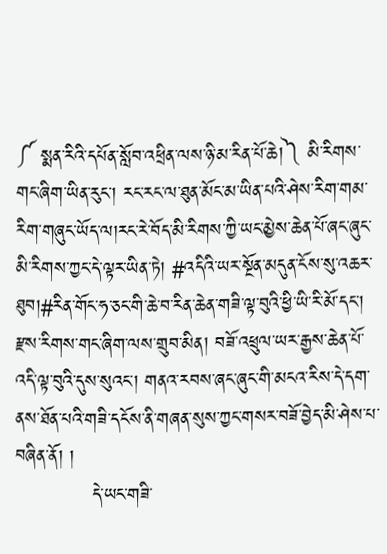༼ སྨན་རིའི་དཔོན་སློབ་འཕྲིན་ལས་ཉི་མ་རིན་པོ་ཆེ།༽ མི་རིགས་གང་ཞིག་ཡིན་རུང་། རང་རང་ལ་ཐུན་མོང་མ་ཡིན་པའི་ཤེས་རིག་གམ་རིག་གཞུང་ཡོད་ལ།རང་རེ་བོད་མི་རིགས་ཀྱི་ཡང་མྱེས་ཆེན་པོ་ཞང་ཞུང་མི་རིགས་ཀྱང་དེ་ལྟར་ཡིན་ཏེ། #འདིའི་ཡར་སྔོན་མདུན་ངོས་སུ་འཆར་ཐུབ།#རིན་གོང་ཧ་ཅང་གི་ཆེ་བ་རིན་ཆེན་གཟི་ལྟ་བུའི་ཕྱི་ཡི་རི་མོ་དང་། རྫས་རིགས་གང་ཞིག་ལས་གྲུབ་མིན། བཟོ་འཕྲུལ་ཡར་རྒྱས་ཆེན་པོ་འདི་ལྟ་བུའི་དུས་སུའང་། གནའ་རབས་ཞང་ཞུང་གི་མངའ་རིས་དེ་དག་ནས་ཐོན་པའི་གཟི་དངོས་ནི་གཞན་སུས་ཀྱང་གསར་བཟོ་བྱེད་མི་ཤེས་པ་བཞིན་ནོ། །
            དེ་ཡང་གཟི་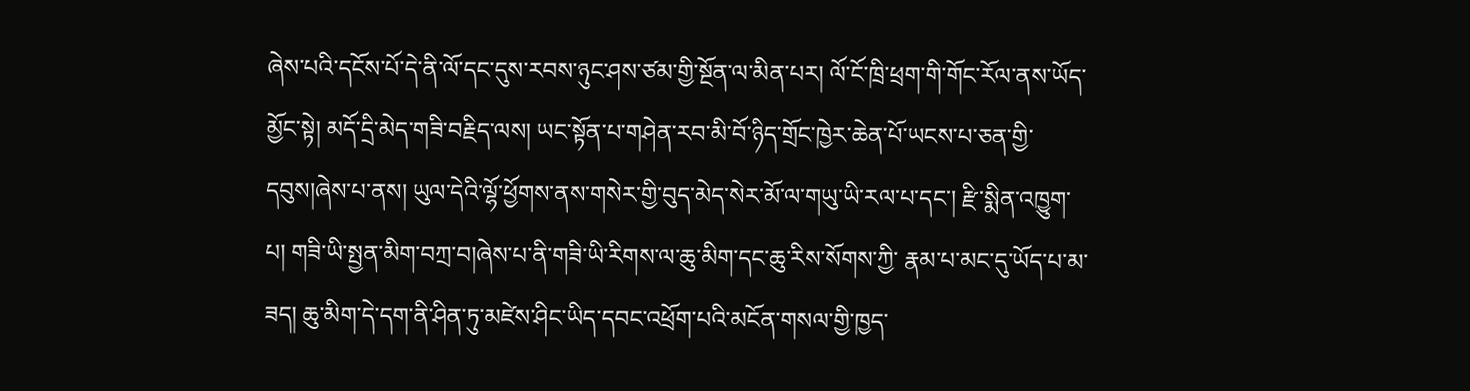ཞེས་པའི་དངོས་པོ་དེ་ནི་ལོ་དང་དུས་རབས་ཉུང་ཤས་ཙམ་གྱི་སྔོན་ལ་མིན་པར། ལོ་ངོ་ཁྲི་ཕྲག་གི་གོང་རོལ་ནས་ཡོད་མྱོང་སྟེ། མདོ་དྲི་མེད་གཟི་བརྗིད་ལས། ཡང་སྟོན་པ་གཤེན་རབ་མི་བོ་ཉིད་གྲོང་ཁྱེར་ཆེན་པོ་ཡངས་པ་ཅན་གྱི་དབུས།ཞེས་པ་ནས། ཡུལ་དེའི་ལྷོ་ཕྱོགས་ནས་གསེར་གྱི་བུད་མེད་སེར་མོ་ལ་གཡུ་ཡི་རལ་པ་དང་། རྫི་སྨིན་འཁྱུག་པ། གཟི་ཡི་སྤྱན་མིག་བཀྲ་བ།ཞེས་པ་ནི་གཟི་ཡི་རིགས་ལ་ཆུ་མིག་དང་ཆུ་རིས་སོགས་ཀྱི་ རྣམ་པ་མང་དུ་ཡོད་པ་མ་ཟད། ཆུ་མིག་དེ་དག་ནི་ཤིན་ཏུ་མཛེས་ཤིང་ཡིད་དབང་འཕྲོག་པའི་མངོན་གསལ་གྱི་ཁྱད་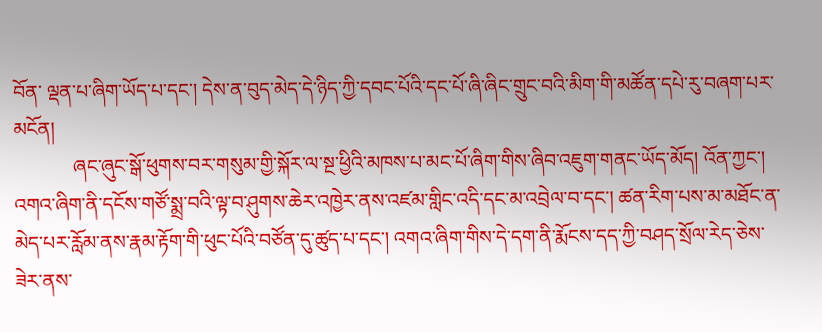བོན་ ལྡན་པ་ཞིག་ཡོད་པ་དང་། དེས་ན་བུད་མེད་དེ་ཉིད་ཀྱི་དབང་པོའི་དང་པོ་ཞི་ཞིང་གྲུང་བའི་མིག་གི་མཚོན་དཔེ་རུ་བཞག་པར་མངོན།
            ཞང་ཞུང་སྒོ་ཕུགས་བར་གསུམ་གྱི་སྐོར་ལ་སྔ་ཕྱིའི་མཁས་པ་མང་པོ་ཞིག་གིས་ཞིབ་འཇུག་གནང་ཡོད་མོད། འོན་ཀྱང་། འགའ་ཞིག་ནི་དངོས་གཙོ་སྨྲ་བའི་ལྟ་བ་ཤུགས་ཆེར་འཁྱེར་ནས་འཛམ་གླིང་འདི་དང་མ་འབྲེལ་བ་དང་། ཚན་རིག་པས་མ་མཐོང་ན་མེད་པར་རློམ་ནས་རྣམ་རྟོག་གི་ཕུང་པོའི་བཙོན་དུ་ཚུད་པ་དང་། འགའ་ཞིག་གིས་དེ་དག་ནི་རྨོངས་དད་ཀྱི་བཤད་སྲོལ་རེད་ཅེས་ཟེར་ནས་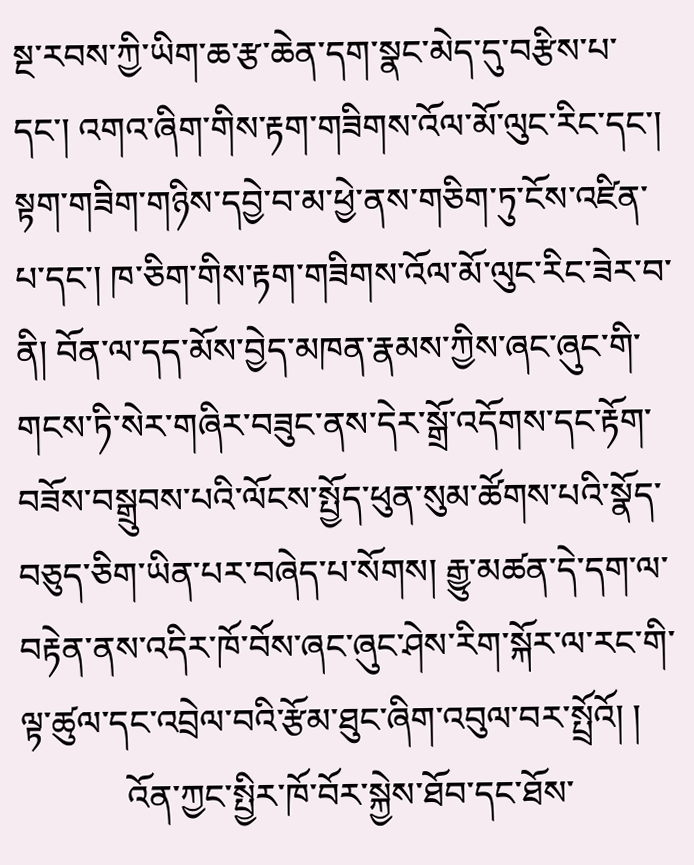སྔ་རབས་ཀྱི་ཡིག་ཆ་རྩ་ཆེན་དག་སྣང་མེད་དུ་བརྩིས་པ་དང་། འགའ་ཞིག་གིས་རྟག་གཟིགས་འོལ་མོ་ལུང་རིང་དང་། སྟག་གཟིག་གཉིས་དབྱེ་བ་མ་ཕྱེ་ནས་གཅིག་ཏུ་ངོས་འཛིན་པ་དང་། ཁ་ཅིག་གིས་རྟག་གཟིགས་འོལ་མོ་ལུང་རིང་ཟེར་བ་ནི། བོན་ལ་དད་མོས་བྱེད་མཁན་རྣམས་ཀྱིས་ཞང་ཞུང་གི་གངས་ཏི་སེར་གཞིར་བཟུང་ནས་དེར་སྒྲོ་འདོགས་དང་རྟོག་བཟོས་བསྒྲུབས་པའི་ལོངས་སྤྱོད་ཕུན་སུམ་ཚོགས་པའི་སྣོད་བཅུད་ཅིག་ཡིན་པར་བཞེད་པ་སོགས། རྒྱུ་མཚན་དེ་དག་ལ་བརྟེན་ནས་འདིར་ཁོ་བོས་ཞང་ཞུང་ཤེས་རིག་སྐོར་ལ་རང་གི་ལྟ་ཚུལ་དང་འབྲེལ་བའི་རྩོམ་ཐུང་ཞིག་འབུལ་བར་སྤྲོའོ། །
            འོན་ཀྱང་སྤྱིར་ཁོ་བོར་སྐྱེས་ཐོབ་དང་ཐོས་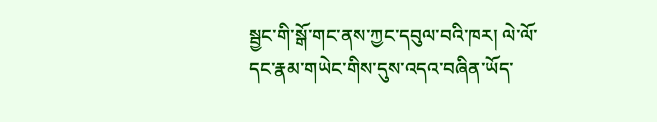སྦྱང་གི་སྒོ་གང་ནས་ཀྱང་དབུལ་བའི་ཁར། ལེ་ལོ་དང་རྣམ་གཡེང་གིས་དུས་འདའ་བཞིན་ཡོད་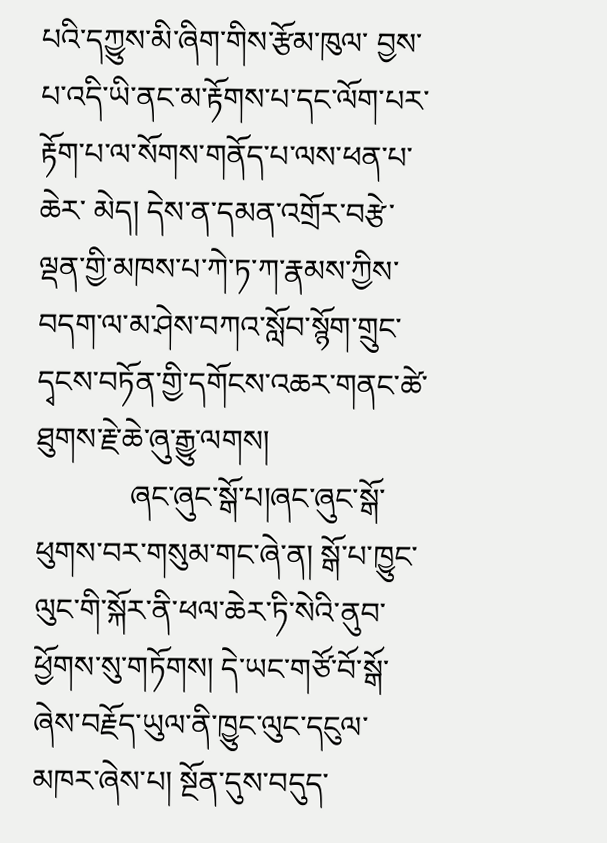པའི་དཀྱུས་མི་ཞིག་གིས་རྩོམ་ཁུལ་ བྱས་པ་འདི་ཡི་ནང་མ་རྟོགས་པ་དང་ལོག་པར་རྟོག་པ་ལ་སོགས་གནོད་པ་ལས་ཕན་པ་ཆེར་ མེད། དེས་ན་དམན་འགྲོར་བརྩེ་ལྡན་གྱི་མཁས་པ་ཀེ་ཏ་ཀ་རྣམས་ཀྱིས་བདག་ལ་མ་ཤེས་བཀའ་སློབ་སྙོག་གྲུང་དྭངས་བཏོན་གྱི་དགོངས་འཆར་གནང་ཚེ་ཐུགས་རྗེ་ཆེ་ཞུ་རྒྱུ་ལགས།
            ཞང་ཞུང་སྒོ་པ།ཞང་ཞུང་སྒོ་ཕུགས་བར་གསུམ་གང་ཞེ་ན། སྒོ་པ་ཁྱུང་ལུང་གི་སྐོར་ནི་ཕལ་ཆེར་ཏི་སེའི་ནུབ་ཕྱོགས་སུ་གཏོགས། དེ་ཡང་གཙོ་བོ་སྒོ་ཞེས་བརྗོད་ཡུལ་ནི་ཁྱུང་ལུང་དངུལ་མཁར་ཞེས་པ། སྔོན་དུས་བདུད་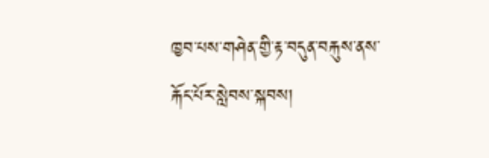ཁྱབ་པས་གཤེན་གྱི་རྟ་བདུན་བརྐུས་ནས་རྐོང་པོར་སླེབས་སྐབས།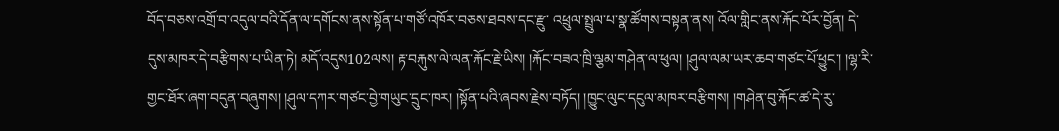བོད་བཅས་འགྲོ་བ་འདུལ་བའི་དོན་ལ་དགོངས་ནས་སྟོན་པ་གཙོ་འཁོར་བཅས་ཐབས་དང་རྫུ་ འཕྲུལ་སྤྲུལ་པ་སྣ་ཚོགས་བསྟན་ནས། འོལ་གླིང་ནས་རྐོང་པོར་བྱོན། དེ་དུས་མཁར་དེ་བརྩིགས་པ་ཡིན་ཏེ། མདོ་འདུས102ལས། རྟ་བརྐུས་ལེ་ལན་རྐོང་རྗེ་ཡིས། །རྐོང་བཟའ་ཁྲི་ལྕམ་གཤེན་ལ་ཕུལ། །ཤུལ་ལམ་ཡར་ཆབ་གཙང་པོ་ཕྱུང་། །ལྷ་རི་གྱང་ཐོར་ཞག་བདུན་བཞུགས། །ཤུལ་དཀར་གཙང་བྱེ་གཡུང་དྲུང་ཁར། །སྟོན་པའི་ཞབས་རྗེས་བཏོད། །ཁྱུང་ལུང་དངུལ་མཁར་བརྩིགས། །གཤེན་བུ་རྐོང་ཚ་དེ་རུ་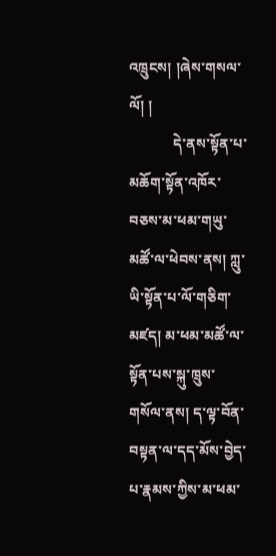འཁྲུངས། །ཞེས་གསལ་ལོ། །
            དེ་ནས་སྟོན་པ་མཆོག་སྟོན་འཁོར་བཅས་མ་ཕམ་གཡུ་མཚོ་ལ་ཕེབས་ནས། ཀླུ་ཡི་སྟོན་པ་ལོ་གཅིག་མཛད། མ་ཕམ་མཚོ་ལ་སྟོན་པས་སྐུ་ཁྲུས་གསོལ་ནས། ད་ལྟ་བོན་བསྟན་ལ་དད་མོས་བྱེད་པ་རྣམས་ཀྱིས་མ་ཕམ་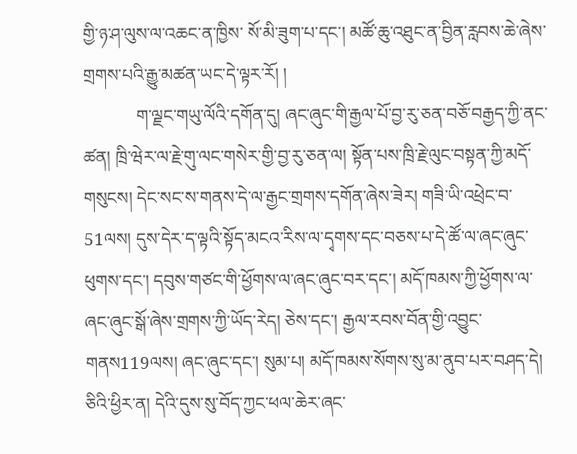གྱི་ཉ་ཤ་ལུས་ལ་འཆང་ན་ཁྱིས་ སོ་མི་ཟུག་པ་དང་། མཚོ་ཆུ་འཐུང་ན་བྱིན་རླབས་ཆེ་ཞེས་གྲགས་པའི་རྒྱུ་མཚན་ཡང་དེ་ལྟར་རོ། །
            ག་ལྗང་གཡུ་ལོའི་དགོན་དུ། ཞང་ཞུང་གི་རྒྱལ་པོ་བྱ་རུ་ཅན་བཅོ་བརྒྱད་ཀྱི་ནང་ཚན། ཁྲི་ཝེར་ལ་རྗེ་གུ་ལང་གསེར་གྱི་བྱ་རུ་ཅན་ལ། སྟོན་པས་ཁྲི་རྗེ་ལུང་བསྟན་ཀྱི་མདོ་གསུངས། དེང་སང་ས་གནས་དེ་ལ་རྒྱང་གྲགས་དགོན་ཞེས་ཟེར། གཟི་ཡི་འཕྲེང་བ་51ལས། དུས་དེར་ད་ལྟའི་སྟོད་མངའ་རིས་ལ་དྭགས་དང་བཅས་པ་དེ་ཚོ་ལ་ཞང་ཞུང་ཕུགས་དང་། དབུས་གཙང་གི་ཕྱོགས་ལ་ཞང་ཞུང་བར་དང་། མདོ་ཁམས་ཀྱི་ཕྱོགས་ལ་ཞང་ཞུང་སྒོ་ཞེས་གྲགས་ཀྱི་ཡོད་རེད། ཅེས་དང་། རྒྱལ་རབས་བོན་གྱི་འབྱུང་གནས119ལས། ཞང་ཞུང་དང་། སུམ་པ། མདོ་ཁམས་སོགས་སུ་མ་ནུབ་པར་བཤད་དེ། ཅིའི་ཕྱིར་ན། དེའི་དུས་སུ་བོད་ཀྱང་ཕལ་ཆེར་ཞང་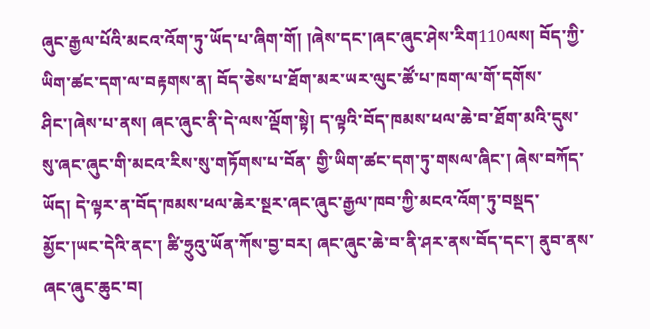ཞུང་རྒྱལ་པོའི་མངའ་འོག་ཏུ་ཡོད་པ་ཞིག་གོ། །ཞེས་དང་།ཞང་ཞུང་ཤེས་རིག110ལས། བོད་ཀྱི་ཡིག་ཚང་དག་ལ་བརྟགས་ན། བོད་ཅེས་པ་ཐོག་མར་ཡར་ལུང་ཚོ་པ་ཁག་ལ་གོ་དགོས་ཤིང་།ཞེས་པ་ནས། ཞང་ཞུང་ནི་དེ་ལས་ལྡོག་སྟེ། ད་ལྟའི་བོད་ཁམས་ཕལ་ཆེ་བ་ཐོག་མའི་དུས་སུ་ཞང་ཞུང་གི་མངའ་རིས་སུ་གཏོགས་པ་བོན་ གྱི་ཡིག་ཚང་དག་ཏུ་གསལ་ཞིང་། ཞེས་བཀོད་ཡོད། དེ་ལྟར་ན་བོད་ཁམས་ཕལ་ཆེར་སྔར་ཞང་ཞུང་རྒྱལ་ཁབ་ཀྱི་མངའ་འོག་ཏུ་བསྡད་མྱོང་།ཡང་དེའི་ནང་། ཚི་ཧྲུའུ་ཡོན་ཀོས་བྱ་བར། ཞང་ཞུང་ཆེ་བ་ནི་ཤར་ནས་བོད་དང་། ནུབ་ནས་ཞང་ཞུང་ཆུང་བ།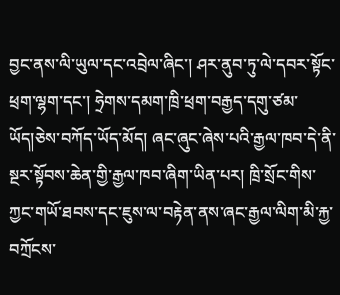བྱང་ནས་ལི་ཡུལ་དང་འབྲེལ་ཞིང་། ཤར་ནུབ་ཏུ་ལེ་དབར་སྟོང་ཕྲག་ལྷག་དང་། ཧྲེགས་དམག་ཁྲི་ཕྲག་བརྒྱད་དགུ་ཙམ་ཡོད།ཅེས་བཀོད་ཡོད་མོད། ཞང་ཞུང་ཞེས་པའི་རྒྱལ་ཁབ་དེ་ནི་སྔར་སྟོབས་ཆེན་གྱི་རྒྱལ་ཁབ་ཞིག་ཡིན་པར། ཁྲི་སྲོང་གིས་ཀྱང་གཡོ་ཐབས་དང་ཇུས་ལ་བརྟེན་ནས་ཞང་རྒྱལ་ལིག་མི་རྐྱ་བཀྲོངས་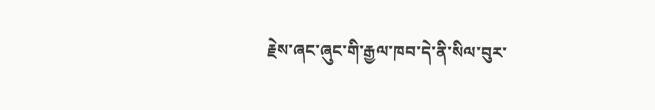རྗེས་ཞང་ཞུང་གི་རྒྱལ་ཁབ་དེ་ནི་སིལ་བུར་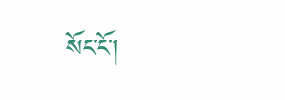སོང་ངོ་།